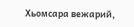Хьомсара вежарий,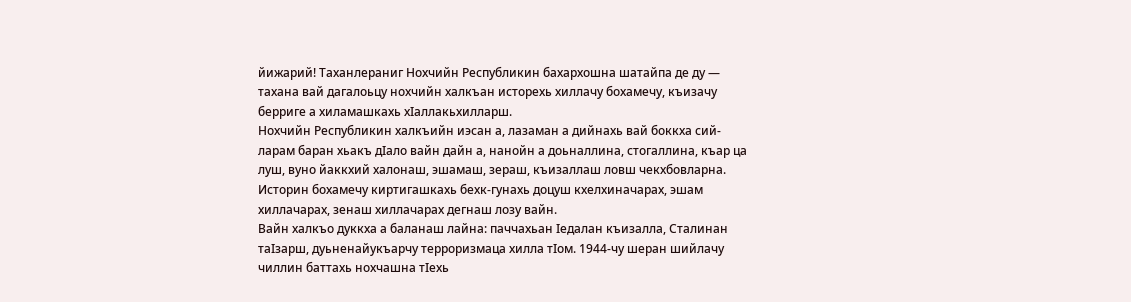йижарий! Таханлераниг Нохчийн Республикин бахархошна шатайпа де ду — тахана вай дагалоьцу нохчийн халкъан исторехь хиллачу бохамечу, къизачу берриге а хиламашкахь хIаллакьхилларш.
Нохчийн Республикин халкъийн иэсан а, лазаман а дийнахь вай боккха сий-ларам баран хьакъ дIало вайн дайн а, нанойн а доьналлина, стогаллина, къар ца луш, вуно йаккхий халонаш, эшамаш, зераш, къизаллаш ловш чекхбовларна. Историн бохамечу киртигашкахь бехк-гунахь доцуш кхелхиначарах, эшам хиллачарах, зенаш хиллачарах дегнаш лозу вайн.
Вайн халкъо дуккха а баланаш лайна: паччахьан Iедалан къизалла, Сталинан таIзарш, дуьненайукъарчу терроризмаца хилла тIом. 1944-чу шеран шийлачу чиллин баттахь нохчашна тIехь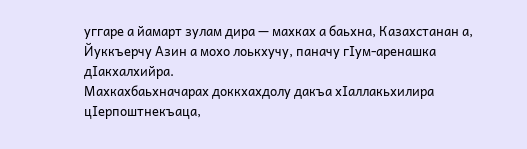уггаре а йамарт зулам дира — махках а баьхна, Казахстанан а, Йуккъерчу Азин а мохо лоькхучу, паначу гIум-аренашка дIакхалхийра.
Махкахбаьхначарах доккхахдолу дакъа хIаллакьхилира цIерпоштнекъаца,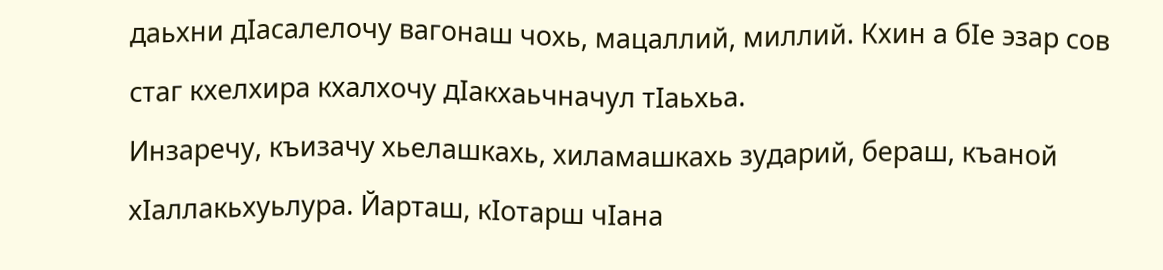даьхни дIасалелочу вагонаш чохь, мацаллий, миллий. Кхин а бIе эзар сов стаг кхелхира кхалхочу дIакхаьчначул тIаьхьа.
Инзаречу, къизачу хьелашкахь, хиламашкахь зударий, бераш, къаной хIаллакьхуьлура. Йарташ, кIотарш чIана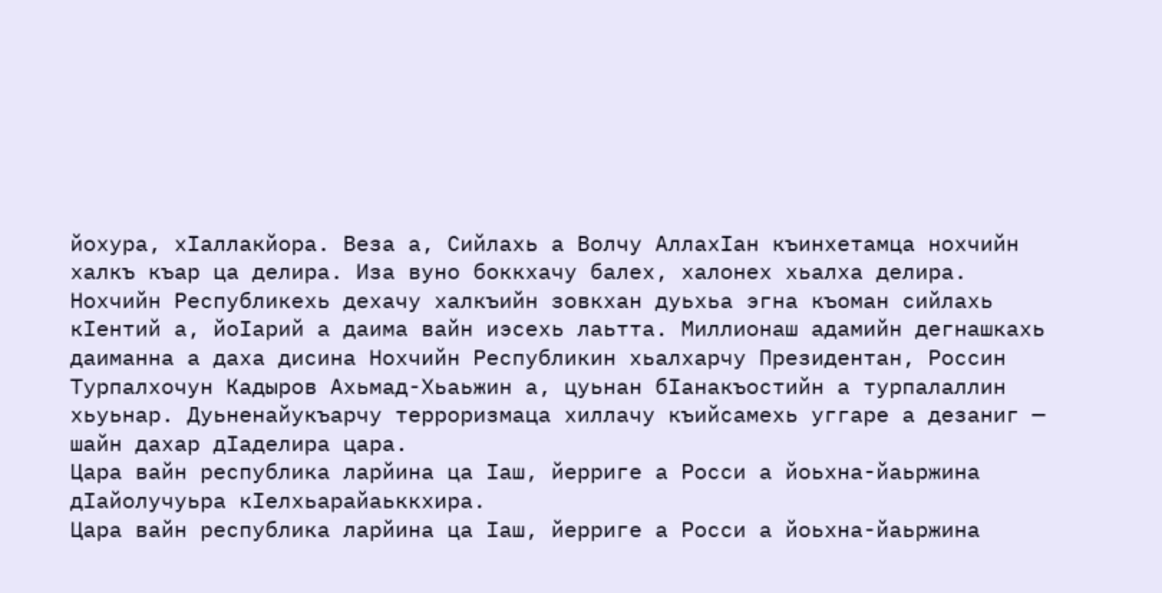йохура, хIаллакйора. Веза а, Сийлахь а Волчу АллахIан къинхетамца нохчийн халкъ къар ца делира. Иза вуно боккхачу балех, халонех хьалха делира.
Нохчийн Республикехь дехачу халкъийн зовкхан дуьхьа эгна къоман сийлахь кIентий а, йоIарий а даима вайн иэсехь лаьтта. Миллионаш адамийн дегнашкахь даиманна а даха дисина Нохчийн Республикин хьалхарчу Президентан, Россин Турпалхочун Кадыров Ахьмад-Хьаьжин а, цуьнан бIанакъостийн а турпалаллин хьуьнар. Дуьненайукъарчу терроризмаца хиллачу къийсамехь уггаре а дезаниг — шайн дахар дIаделира цара.
Цара вайн республика ларйина ца Iаш, йерриге а Росси а йоьхна-йаьржина дIайолучуьра кӀелхьарайаьккхира.
Цара вайн республика ларйина ца Iаш, йерриге а Росси а йоьхна-йаьржина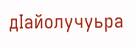дIайолучуьра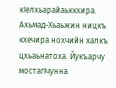кӀелхьарайаьккхира.
Ахьмад-Хьаьжин ницкъ кхечира нохчийн халкъ цхьаьнатоха. Йукъарчу мостагIчунна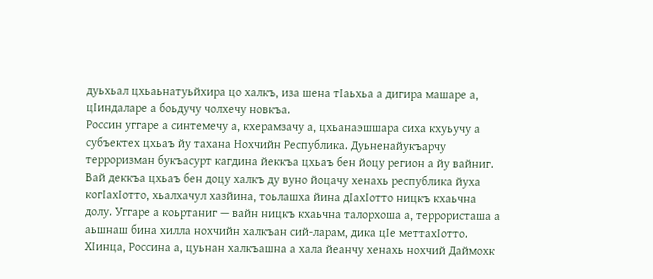дуьхьал цхьаьнатуьйхира цо халкъ, иза шена тIаьхьа а дигира машаре а, цIиндаларе а боьдучу чолхечу новкъа.
Россин уггаре а синтемечу а, кхерамзачу а, цхьанаэшшара сиха кхуьучу а субъектех цхьаъ йу тахана Нохчийн Республика. Дуьненайукъарчу терроризман букъасурт кагдина йеккъа цхьаъ бен йоцу регион а йу вайниг. Вай деккъа цхьаъ бен доцу халкъ ду вуно йоцачу хенахь республика йуха когIахIотто, хьалхачул хазйина, тоьлашха йина дIахIотто ницкъ кхаьчна долу. Уггаре а коьртаниг — вайн ницкъ кхаьчна талорхоша а, террористаша а аьшнаш бина хилла нохчийн халкъан сий-ларам, дика цIе меттахIотто.
ХIинца, Россина а, цуьнан халкъашна а хала йеанчу хенахь нохчий Даймохк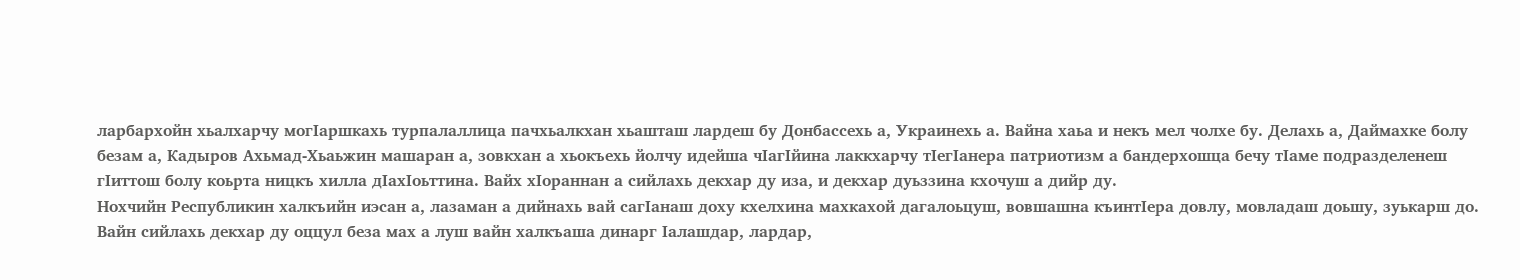ларбархойн хьалхарчу могIаршкахь турпалаллица пачхьалкхан хьашташ лардеш бу Донбассехь а, Украинехь а. Вайна хаьа и некъ мел чолхе бу. Делахь а, Даймахке болу безам а, Кадыров Ахьмад-Хьаьжин машаран а, зовкхан а хьокъехь йолчу идейша чIагIйина лаккхарчу тIегIанера патриотизм а бандерхошца бечу тIаме подразделенеш гIиттош болу коьрта ницкъ хилла дIахIоьттина. Вайх хIораннан а сийлахь декхар ду иза, и декхар дуьззина кхочуш а дийр ду.
Нохчийн Республикин халкъийн иэсан а, лазаман а дийнахь вай сагIанаш доху кхелхина махкахой дагалоьцуш, вовшашна къинтIера довлу, мовладаш доьшу, зуькарш до. Вайн сийлахь декхар ду оццул беза мах а луш вайн халкъаша динарг Iалашдар, лардар,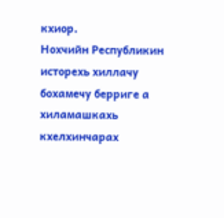кхиор.
Нохчийн Республикин исторехь хиллачу бохамечу берриге а хиламашкахь кхелхинчарах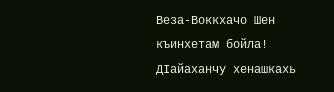Веза-Воккхачо Шен къинхетам бойла! ДIайаханчу хенашкахь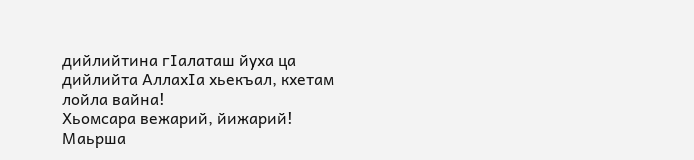дийлийтина гIалаташ йуха ца дийлийта АллахIа хьекъал, кхетам лойла вайна!
Хьомсара вежарий, йижарий! Маьрша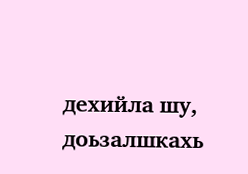дехийла шу, доьзалшкахь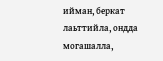ийман, беркат лаьттийла, ондда могашалла,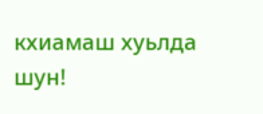кхиамаш хуьлда шун!